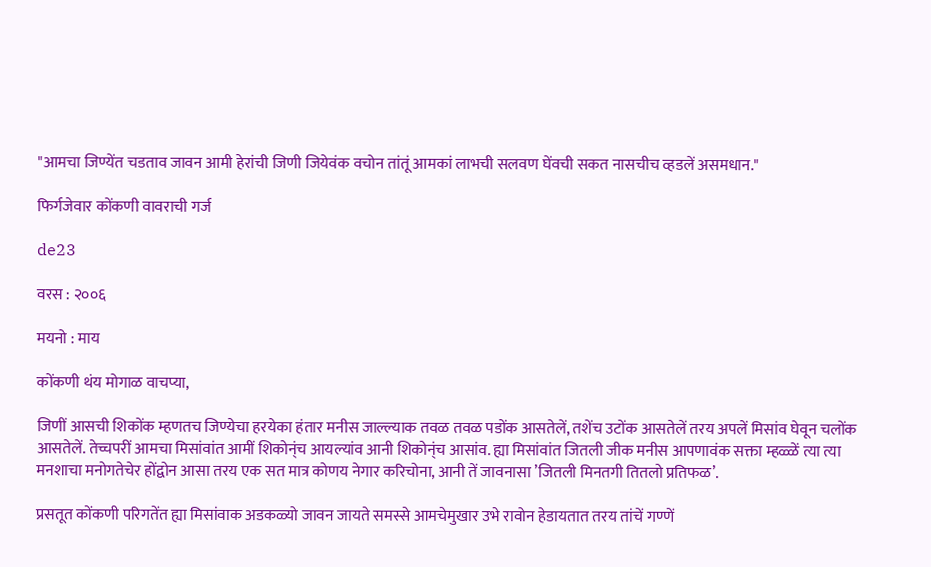"आमचा जिण्येंत चडताव जावन आमी हेरांची जिणी जियेवंक वचोन तांतूं आमकां लाभची सलवण घेंवची सकत नासचीच व्हडलें असमधान."

फिर्गजेवार कोंकणी वावराची गर्ज

de23

वरस : २००६

मयनो : माय

कोंकणी थंय मोगाळ वाचप्या,

जिणीं आसची शिकोंक म्हणतच जिण्येचा हर‍येका हंतार मनीस जाल्ल्याक तवळ तवळ पडोंक आसतेलें, तशेंच उटोंक आसतेलें तर‌य अपलें मिसांव घेवून चलोंक आसतेलें. तेच्च‌परीं आमचा मिसांवांत आमीं शिकोन्ंच आयल्यांव आनी शिकोन्ंच आसांव. ह्या मिसांवांत जितली जीक मनीस आपणावंक सक्ता म्हळ्ळें त्या त्या मनशाचा मनोगतेचेर होंद्वोन आसा तर‌य एक सत मात्र कोण‌य नेगार करिचोना, आनी तें जावनासा ’जितली मिनत‌गी तितलो प्रतिफळ’.

प्रसतूत कोंकणी परिगतेंत ह्या मिसांवाक अडकळ्यो जावन जायते समस्से आमचेमुखार उभे रावोन हेडायतात तर‌य तांचें गण्णें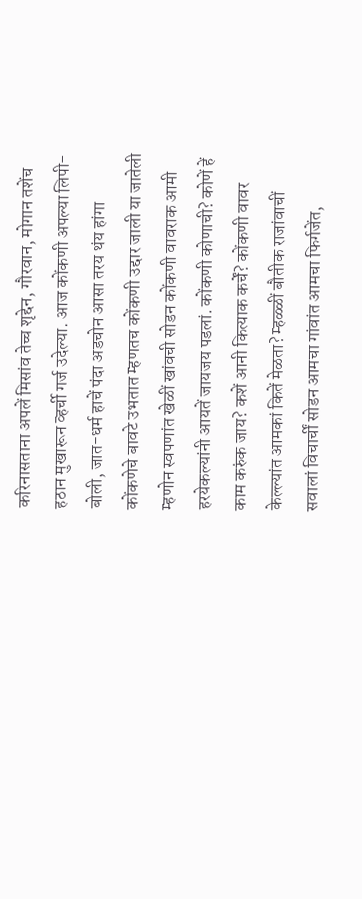करिनासताना अपलें मिसांव तेच्च शृद्देन, गौरवान, मोगान तशेंच हठान मुखारून व्हर्ची गर्ज उदेल्या. आज कोंकणी अपल्या लिपी-बोली, जात-धर्म हाचें पंदा अडचोन आसा तर‌य थंय हांगा कोंकणेचे बावटे उभतात म्हणतच कोंकणी उद्दार जाली या जातेली म्हणोन स्वपणांत खेळीं खांवची सोडन कोंकणी वावराक आमी हर‍येकल्यांनी आयतें जायजय पडलां. कोंकणी कोणाची? कोणें हें काम करुंक जाय? कशें आनी कित्याक कर्चें? कोंकणी वावर केल्ल्यांत आमकां कितें मेळता? म्हळ्ळीं बौतीक राजांवाचीं सवालां विचार्चीं सोडन आमचा गांवांत आमचा फिर्गजेंत,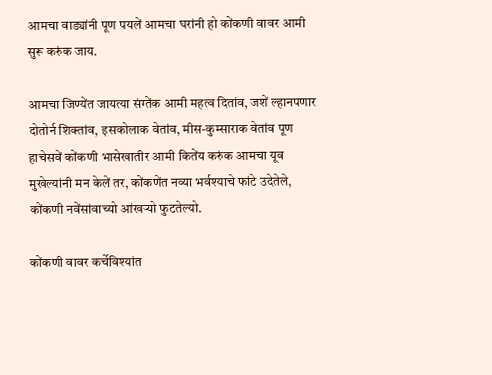आमचा वाड्यांनी पूण पयलें आमचा घरांनी हो कोंकणी वावर आमी सुरू करुंक जाय.

आमचा जिण्येंत जायत्या संग्तेंक आमी महत्व दितांव, जशें ल्हान‌पणार दोतोर्न शिक्तांव, इसकोलाक वेतांव, मीस-कुम्साराक वेतांव पूण हाचेसवें कोंकणी भासेखातीर आमी कितेंय करुंक आमचा यूव मुखेल्यांनी मन केलें तर, कोंकणेंत नव्या भर्वश्याचे फांटे उदेतेले, कोंकणी नवेंसांवाच्यो आंखऱ्यो फुटतेल्यो.

कोंकणी वावर कर्चेविश्यांत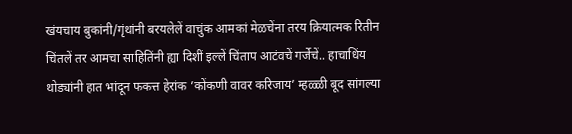खंयचाय बुकांनी/गृंथांनी बरयलेलें वाचुंक आमकां मेळचेंना तर‌य क्रियात्मक रितीन चिंतलें तर आमचा साहितिंनी ह्या दिशीं इल्लें चिंताप आटंवचें गर्जेचें.. हाचाधिंय थोड्यांनी हात भांदून फकत्त हेरांक ’कोंकणी वावर करिजाय’ म्हळ्ळी बूद सांगल्या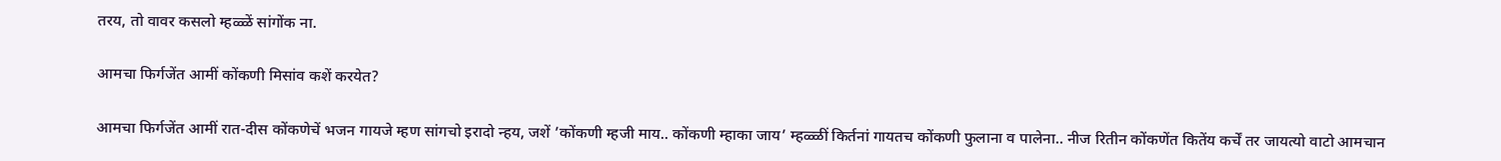तर‌य, तो वावर कसलो म्हळ्ळें सांगोंक ना.

आमचा फिर्गजेंत आमीं कोंकणी मिसांव कशें कर‍येत?

आमचा फिर्गजेंत आमीं रात-दीस कोंकणेचें भजन गायजे म्हण सांगचो इरादो न्हय, जशें ’कोंकणी म्हजी माय.. कोंकणी म्हाका जाय’ म्हळ्ळीं किर्तनां गायतच कोंकणी फुलाना व पालेना.. नीज रितीन कोंकणेंत कितेंय कर्चें तर जायत्यो वाटो आमचान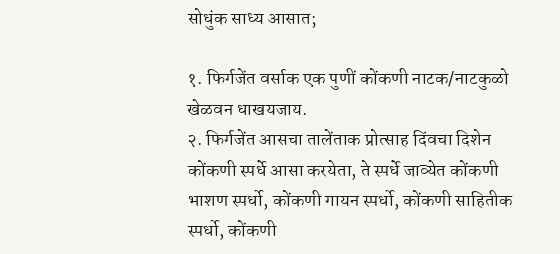सोधुंक साध्य आसात;

१. फिर्गजेंत वर्साक एक पुणीं कोंकणी नाटक/नाटकुळो खेळवन धाखयजाय.
२. फिर्गजेंत आसचा तालेंताक प्रोत्साह दिंवचा दिशेन कोंकणी स्पर्धे आसा कर‍येता, ते स्पर्धे जाव्येत कोंकणी भाशण स्पर्धो, कोंकणी गायन स्पर्धो, कोंकणी साहितीक स्पर्धो, कोंकणी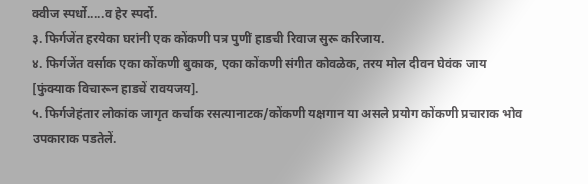क्वीज स्पर्धो.....व हेर स्पर्दो.
३. फिर्गजेंत हर‍येका घरांनी एक कोंकणी पत्र पुणीं हाडची रिवाज सुरू करिजाय.
४. फिर्गजेंत वर्साक एका कोंकणी बुकाक, एका कोंकणी संगीत कोवळेक, तर‌य मोल दीवन घेवंक जाय [फुंक्याक विचारून हाडचें रावयजय].
५. फिर्गजेहंतार लोकांक जागृत कर्चाक रसत्यानाटक/कोंकणी यक्षगान या असले प्रयोग कोंकणी प्रचाराक भोव उपकाराक पडतेलें.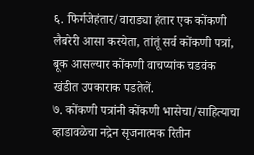६. फिर्गजेहंतार/वाराड्या हंतार एक कोंकणी लैबरेरी आसा कर‍येता, तांतूं सर्व कोंकणी पत्रां, बूक आसल्यार कोंकणी वाचप्यांक चडवंक खंडीत उपकाराक पडतेलें.
७. कोंकणी पत्रांनी कोंकणी भासेचा/साहित्याचा व्हाडावळेचा नद्रेन सृजनात्मक रितीन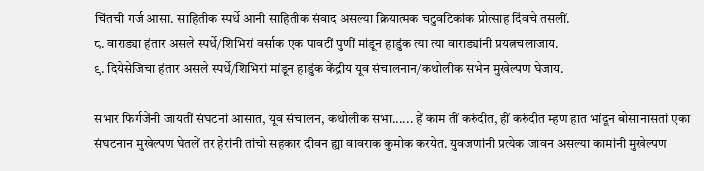चिंतची गर्ज आसा. साहितीक स्पर्धे आनी साहितीक संवाद असल्या क्रियात्मक चटुवटिकांक प्रोत्साह दिंवचे तसलीं.
८. वाराड्या हंतार असले स्पर्धे/शिभिरां वर्साक एक पावटीं पुणीं मांडून हाडुंक त्या त्या वाराड्यांनी प्रयत्न‌चलाजाय.
९. दियेसेजिचा हंतार असले स्पर्धे/शिभिरां मांडून हाडुंक केंद्रीय यूव संचालनान/कथोलीक सभेन मुखेल्पण घेजाय.

सभार फिर्गजेंनी जायतीं संघटनां आसात, यूव संचालन, कथोलीक सभा...... हें काम तीं करुंदीत, हीं करुंदीत म्हण हात भांदून बोसानासतां एका संघटनान मुखेल्पण घेतलें तर हेरांनी तांचो सहकार दीवन ह्या वावराक कुमोक कर‍येत. युवजणांनी प्रत्येक जावन असल्या कामांनी मुखेल्पण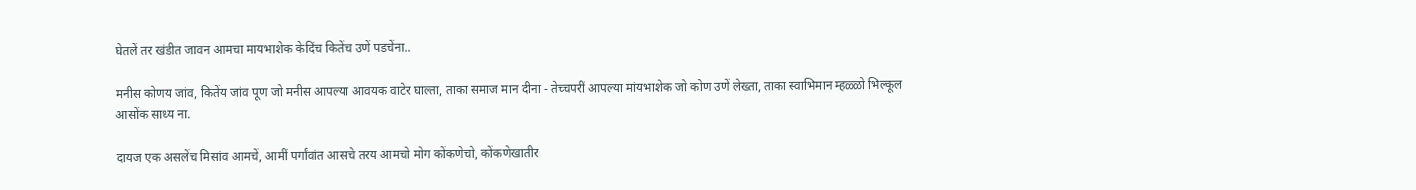घेतलें तर खंडीत जावन आमचा माय‌भाशेक केदिंच कितेंच उणें पडचेंना..

मनीस कोण‌य जांव, कितेंय जांव पूण जो मनीस आपल्या आवयक वाटेर घाल्ता, ताका समाज मान दीना - तेच्च‌परीं आपल्या मांय‌भाशेक जो कोण उणें लेख्ता, ताका स्वाभिमान म्हळ्ळो भिल्कूल आसोंक साध्य ना.

दायज एक असलेंच मिसांव आमचें, आमीं पर्गांवांत आसचे तर‌य आमचो मोग कोंकणेचो, कोंकणेखातीर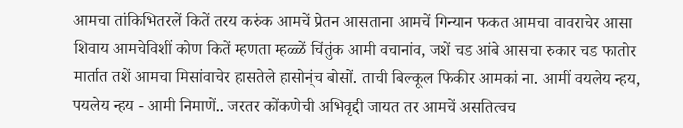आमचा तांकिभितरलें कितें तर‌य करुंक आमचें प्रेतन आसताना आमचें गिन्यान फकत आमचा वावराचेर आसा शिवाय आमचेविशीं कोण कितें म्हणता म्हळ्ळें चिंतुंक आमी वचानांव, जशें चड आंबे आसचा रुकार चड फातोर मार्तात तशें आमचा मिसांवाचेर हासतेले हासोन्ंच बोसों. ताची बिल्कूल फिकीर आमकां ना. आमीं वयलेय न्हय, पयलेय न्हय - आमी निमाणें.. जर‌तर कोंकणेची अभिवृद्दी जायत तर आमचें असतित्व‌च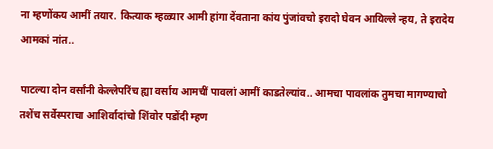ना म्हणोंक‌य आमीं तयार. कित्याक म्हळ्यार आमी हांगा देंवताना कांय पुंजांवचो इरादो घेवन आयिल्ले न्हय, ते इरादेय आमकां नांत..

पाटल्या दोन वर्सांनी केल्लेपरिंच ह्या वर्साय आमचीं पावलां आमीं काडतेल्यांव.. आमचा पावलांक तुमचा मागण्याचो तशेंच सर्वेस्पराचा आशिर्वादांचो शिंवोर पडोंदी म्हण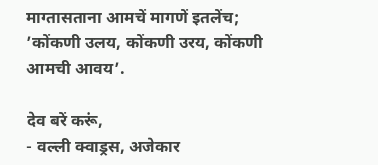माग्तासताना आमचें मागणें इतलेंच; ’कोंकणी उलय, कोंकणी उरय, कोंकणी आमची आवय’.

देव बरें करूं,
- वल्ली क्वाड्रस, अजेकार